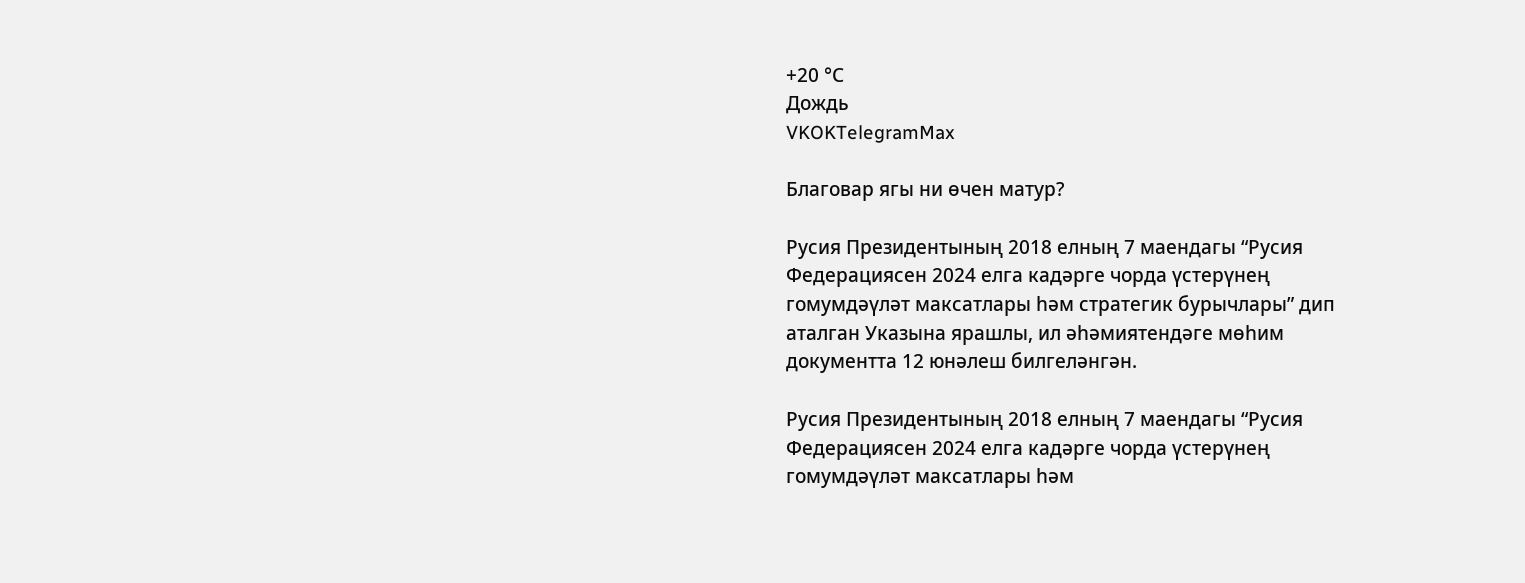+20 °С
Дождь
VKOKTelegramMax

Благовар ягы ни өчен матур?

Русия Президентының 2018 елның 7 маендагы “Русия Федерациясен 2024 елга кадәрге чорда үстерүнең гомумдәүләт максатлары һәм стратегик бурычлары” дип аталган Указына ярашлы, ил әһәмиятендәге мөһим документта 12 юнәлеш билгеләнгән.

Русия Президентының 2018 елның 7 маендагы “Русия Федерациясен 2024 елга кадәрге чорда үстерүнең гомумдәүләт максатлары һәм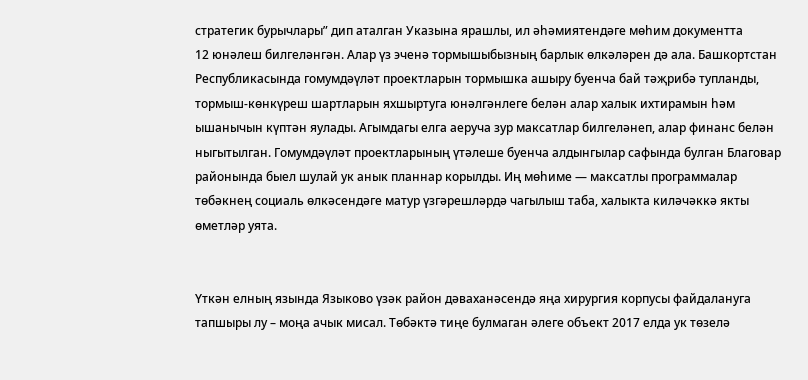стратегик бурычлары” дип аталган Указына ярашлы, ил әһәмиятендәге мөһим документта
12 юнәлеш билгеләнгән. Алар үз эченә тормышыбызның барлык өлкәләрен дә ала. Башкортстан Республикасында гомумдәүләт проектларын тормышка ашыру буенча бай тәҗрибә тупланды, тормыш-көнкүреш шартларын яхшыртуга юнәлгәнлеге белән алар халык ихтирамын һәм ышанычын күптән яулады. Агымдагы елга аеруча зур максатлар билгеләнеп, алар финанс белән ныгытылган. Гомумдәүләт проектларының үтәлеше буенча алдынгылар сафында булган Благовар районында быел шулай ук анык планнар корылды. Иң мөһиме — максатлы программалар төбәкнең социаль өлкәсендәге матур үзгәрешләрдә чагылыш таба, халыкта киләчәккә якты өметләр уята.


Үткән елның язында Языково үзәк район дәваханәсендә яңа хирургия корпусы файдалануга тапшыры лу – моңа ачык мисал. Төбәктә тиңе булмаган әлеге объект 2017 елда ук төзелә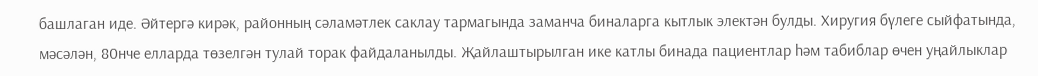башлаган иде. Әйтергә кирәк, районның сәламәтлек саклау тармагында заманча биналарга кытлык электән булды. Хиругия бүлеге сыйфатында, мәсәлән, 80нче елларда төзелгән тулай торак файдаланылды. Җайлаштырылган ике катлы бинада пациентлар һәм табиблар өчен уңайлыклар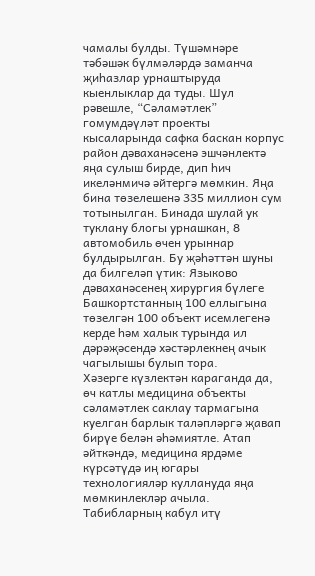чамалы булды. Түшәмнәре тәбәшәк бүлмәләрдә заманча җиһазлар урнаштыруда кыенлыклар да туды. Шул рәвешле, “Сәламәтлек” гомумдәүләт проекты кысаларында сафка баскан корпус район дәваханәсенә эшчәнлектә яңа сулыш бирде, дип һич икеләнмичә әйтергә мөмкин. Яңа бина төзелешенә 335 миллион сум тотынылган. Бинада шулай ук туклану блогы урнашкан, 8 автомобиль өчен урыннар булдырылган. Бу җәһәттән шуны да билгеләп үтик: Языково дәваханәсенең хирургия бүлеге Башкортстанның 100 еллыгына төзелгән 100 объект исемлегенә керде һәм халык турында ил дәрәҗәсендә хәстәрлекнең ачык чагылышы булып тора.
Хәзерге күзлектән караганда да, өч катлы медицина объекты сәламәтлек саклау тармагына куелган барлык таләпләргә җавап бирүе белән әһәмиятле. Атап әйткәндә, медицина ярдәме күрсәтүдә иң югары технологияләр куллануда яңа мөмкинлекләр ачыла. Табибларның кабул итү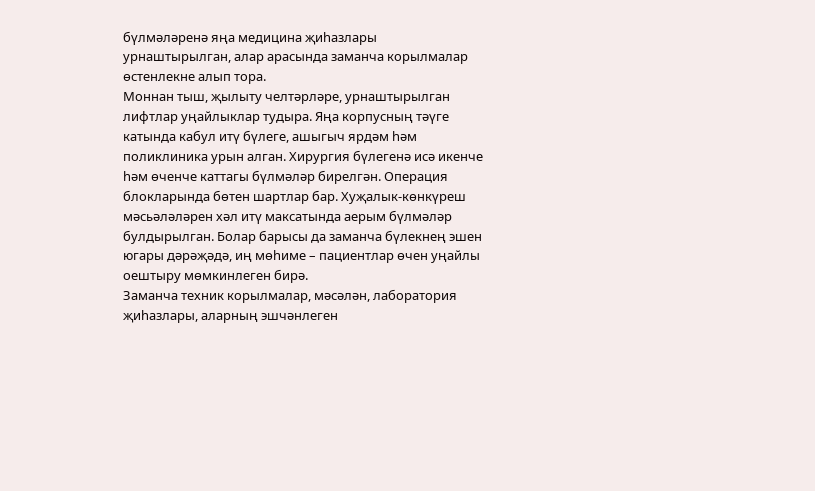бүлмәләренә яңа медицина җиһазлары урнаштырылган, алар арасында заманча корылмалар өстенлекне алып тора.
Моннан тыш, җылыту челтәрләре, урнаштырылган лифтлар уңайлыклар тудыра. Яңа корпусның тәүге катында кабул итү бүлеге, ашыгыч ярдәм һәм поликлиника урын алган. Хирургия бүлегенә исә икенче һәм өченче каттагы бүлмәләр бирелгән. Операция блокларында бөтен шартлар бар. Хуҗалык-көнкүреш мәсьәләләрен хәл итү максатында аерым бүлмәләр булдырылган. Болар барысы да заманча бүлекнең эшен югары дәрәҗәдә, иң мөһиме – пациентлар өчен уңайлы оештыру мөмкинлеген бирә.
Заманча техник корылмалар, мәсәлән, лаборатория җиһазлары, аларның эшчәнлеген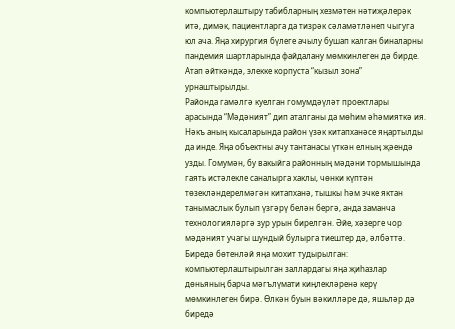компьютерлаштыру табибларның хезмәтен нәтиҗәлерәк итә, димәк, пациентларга да тизрәк сәламәтләнеп чыгуга юл ача. Яңа хирургия бүлеге ачылу бушап калган биналарны пандемия шартларында файдалану мөмкинлеген дә бирде. Атап әйткәндә, элекке корпуста “кызыл зона” урнаштырылды.
Районда гамәлгә куелган гомумдәүләт проектлары арасында “Мәдәният” дип аталганы да мөһим әһәмияткә ия. Нәкъ аның кысаларында район үзәк китапханәсе яңартылды да инде. Яңа объектны ачу тантанасы үткән елның җәендә узды. Гомумән, бу вакыйга районның мәдәни тормышында гаять истәлекле саналырга хаклы, чөнки күптән төзекләндерелмәгән китапханә, тышкы һәм эчке яктан танымаслык булып үзгәрү белән бергә, анда заманча технологияләргә зур урын бирелгән. Әйе, хәзерге чор мәдәният учагы шундый булырга тиештер дә, әлбәттә.
Биредә бөтенләй яңа мохит тудырылган: компьютерлаштырылган заллардагы яңа җиһазлар дөньяның барча мәгълүмати киңлекләренә керү мөмкинлеген бирә. Өлкән буын вәкилләре дә, яшьләр дә биредә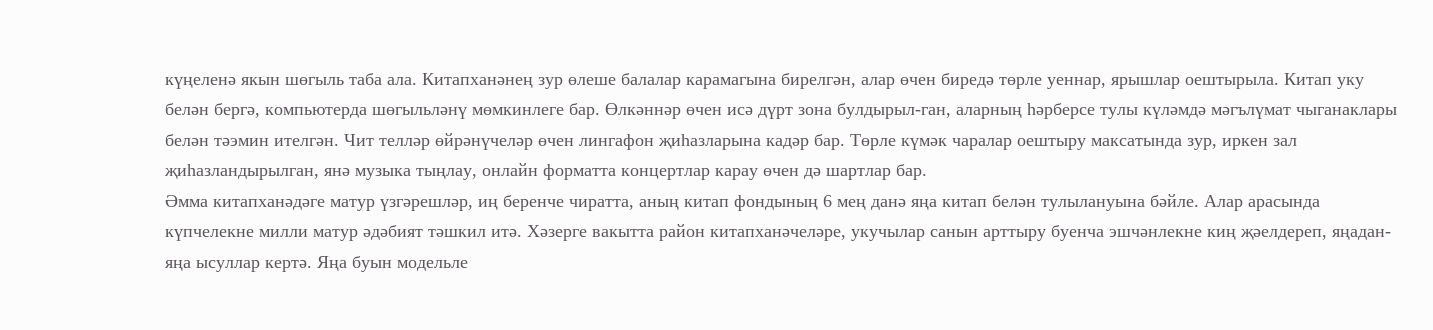күңеленә якын шөгыль таба ала. Китапханәнең зур өлеше балалар карамагына бирелгән, алар өчен биредә төрле уеннар, ярышлар оештырыла. Китап уку белән бергә, компьютерда шөгыльләнү мөмкинлеге бар. Өлкәннәр өчен исә дүрт зона булдырыл-ган, аларның һәрберсе тулы күләмдә мәгълүмат чыганаклары белән тәэмин ителгән. Чит телләр өйрәнүчеләр өчен лингафон җиһазларына кадәр бар. Төрле күмәк чаралар оештыру максатында зур, иркен зал җиһазландырылган, янә музыка тыңлау, онлайн форматта концертлар карау өчен дә шартлар бар.
Әмма китапханәдәге матур үзгәрешләр, иң беренче чиратта, аның китап фондының 6 мең данә яңа китап белән тулылануына бәйле. Алар арасында күпчелекне милли матур әдәбият тәшкил итә. Хәзерге вакытта район китапханәчеләре, укучылар санын арттыру буенча эшчәнлекне киң җәелдереп, яңадан-яңа ысуллар кертә. Яңа буын модельле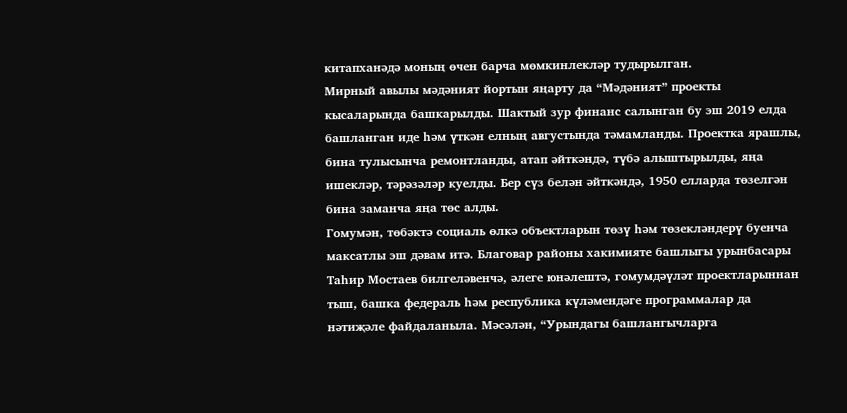китапханәдә моның өчен барча мөмкинлекләр тудырылган.
Мирный авылы мәдәният йортын яңарту да “Мәдәният” проекты кысаларында башкарылды. Шактый зур финанс салынган бу эш 2019 елда башланган иде һәм үткән елның августында тәмамланды. Проектка ярашлы, бина тулысынча ремонтланды, атап әйткәндә, түбә алыштырылды, яңа ишекләр, тәрәзәләр куелды. Бер сүз белән әйткәндә, 1950 елларда төзелгән бина заманча яңа төс алды.
Гомумән, төбәктә социаль өлкә объектларын төзү һәм төзекләндерү буенча максатлы эш дәвам итә. Благовар районы хакимияте башлыгы урынбасары Таһир Мостаев билгеләвенчә, әлеге юнәлештә, гомумдәүләт проектларыннан тыш, башка федераль һәм республика күләмендәге программалар да нәтиҗәле файдаланыла. Мәсәлән, “Урындагы башлангычларга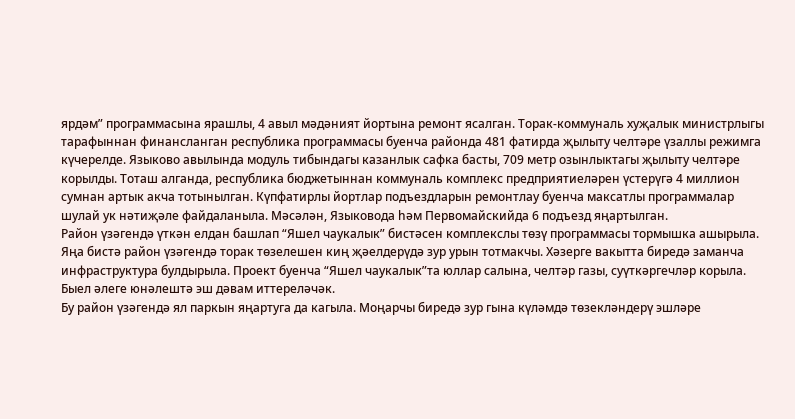ярдәм” программасына ярашлы, 4 авыл мәдәният йортына ремонт ясалган. Торак-коммуналь хуҗалык министрлыгы тарафыннан финансланган республика программасы буенча районда 481 фатирда җылыту челтәре үзаллы режимга күчерелде. Языково авылында модуль тибындагы казанлык сафка басты, 709 метр озынлыктагы җылыту челтәре корылды. Тоташ алганда, республика бюджетыннан коммуналь комплекс предприятиеләрен үстерүгә 4 миллион сумнан артык акча тотынылган. Күпфатирлы йортлар подъездларын ремонтлау буенча максатлы программалар шулай ук нәтиҗәле файдаланыла. Мәсәлән, Языковода һәм Первомайскийда 6 подъезд яңартылган.
Район үзәгендә үткән елдан башлап “Яшел чаукалык” бистәсен комплекслы төзү программасы тормышка ашырыла. Яңа бистә район үзәгендә торак төзелешен киң җәелдерүдә зур урын тотмакчы. Хәзерге вакытта биредә заманча инфраструктура булдырыла. Проект буенча “Яшел чаукалык”та юллар салына, челтәр газы, суүткәргечләр корыла. Быел әлеге юнәлештә эш дәвам иттереләчәк.
Бу район үзәгендә ял паркын яңартуга да кагыла. Моңарчы биредә зур гына күләмдә төзекләндерү эшләре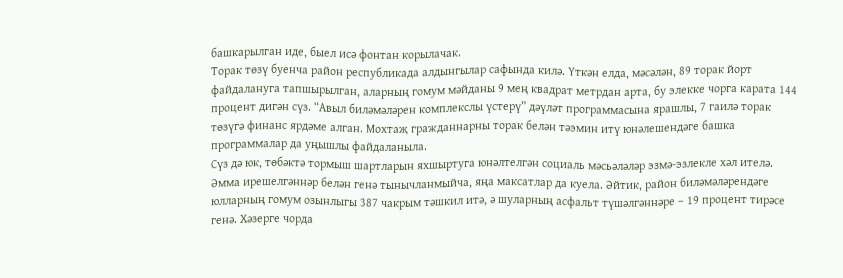башкарылган иде, быел исә фонтан корылачак.
Торак төзү буенча район республикада алдынгылар сафында килә. Үткән елда, мәсәлән, 89 торак йорт файдалануга тапшырылган, аларның гомум мәйданы 9 мең квадрат метрдан арта, бу элекке чорга карата 144 процент дигән сүз. “Авыл биләмәләрен комплекслы үстерү” дәүләт программасына ярашлы, 7 гаилә торак төзүгә финанс ярдәме алган. Мохтаҗ гражданнарны торак белән тәэмин итү юнәлешендәге башка программалар да уңышлы файдаланыла.
Сүз дә юк, төбәктә тормыш шартларын яхшыртуга юнәлтелгән социаль мәсьәләләр эзмә-эзлекле хәл ителә. Әмма ирешелгәннәр белән генә тынычланмыйча, яңа максатлар да куела. Әйтик, район биләмәләрендәге юлларның гомум озынлыгы 387 чакрым тәшкил итә, ә шуларның асфальт түшәлгәннәре – 19 процент тирәсе генә. Хәзерге чорда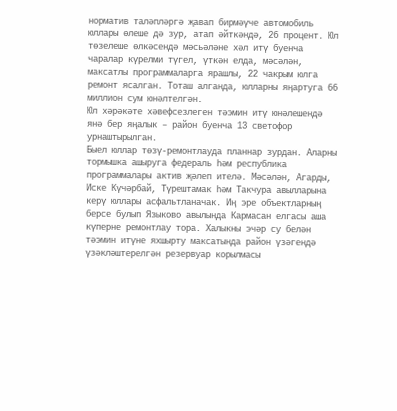норматив таләпләргә җавап бирмәүче автомобиль юллары өлеше дә зур, атап әйткәндә, 26 процент. Юл төзелеше өлкәсендә мәсьәләне хәл итү буенча чаралар күрелми түгел, үткән елда, мәсәлән, максатлы программаларга ярашлы, 22 чакрым юлга ремонт ясалган. Тоташ алганда, юлларны яңартуга 66 миллион сум юнәлтелгән.
Юл хәрәкәте хәвефсезлеген тәэмин итү юнәлешендә янә бер яңалык – район буенча 13 светофор урнаштырылган.
Быел юллар төзү-ремонтлауда планнар зурдан. Аларны тормышка ашыруга федераль һәм республика программалары актив җәлеп ителә. Мәсәлән, Агарды, Иске Күчәрбай, Түрештамак һәм Такчура авылларына керү юллары асфальтланачак. Иң эре объектларның берсе булып Языково авылында Кармасан елгасы аша күперне ремонтлау тора. Халыкны эчәр су белән тәэмин итүне яхшырту максатында район үзәгендә үзәкләштерелгән резервуар корылмасы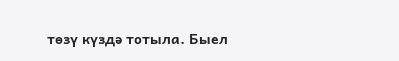төзү күздә тотыла. Быел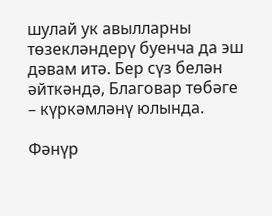шулай ук авылларны төзекләндерү буенча да эш дәвам итә. Бер сүз белән әйткәндә, Благовар төбәге – күркәмләнү юлында.

Фәнүр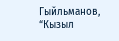Гыйльманов,
“Кызыл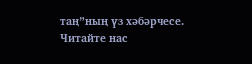таң”ның үз хәбәрчесе.
Читайте нас